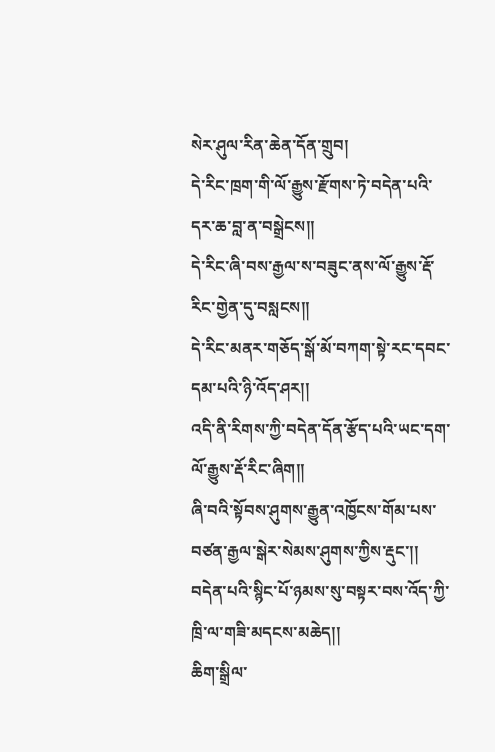སེར་ཤུལ་རིན་ཆེན་དོན་གྲུབ།
དེ་རིང་ཁྲག་གི་ལོ་རྒྱུས་རྫོགས་ཏེ་བདེན་པའི་དར་ཆ་བླ་ན་བསྒྲེངས།།
དེ་རིང་ཞི་བས་རྒྱལ་ས་བཟུང་ནས་ལོ་རྒྱུས་རྡོ་རིང་གྱེན་དུ་བསླངས།།
དེ་རིང་མནར་གཅོད་སྒོ་མོ་བཀག་སྟེ་རང་དབང་དམ་པའི་ཉི་འོད་ཤར།།
འདི་ནི་རིགས་ཀྱི་བདེན་དོན་རྩོད་པའི་ཡང་དག་ལོ་རྒྱུས་རྡོ་རིང་ཞིག།།
ཞི་བའི་སྟོབས་ཤུགས་རྒྱུན་འཁྱོངས་གོམ་པས་བཙན་རྒྱལ་སྒེར་སེམས་ཤུགས་ཀྱིས་རྡུང་།།
བདེན་པའི་སྙིང་པོ་ཉམས་སུ་བསྟར་བས་འོད་ཀྱི་ཁྲི་ལ་གཟི་མདངས་མཆེད།།
ཆིག་སྒྲིལ་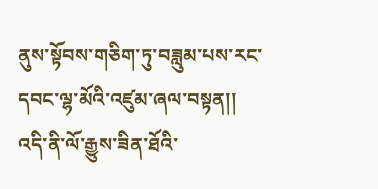ནུས་སྟོབས་གཅིག་ཏུ་བཟླུམ་པས་རང་དབང་ལྷ་མོའི་འཛུམ་ཞལ་བསྟན།།
འདི་ནི་ལོ་རྒྱུས་ཟིན་ཐོའི་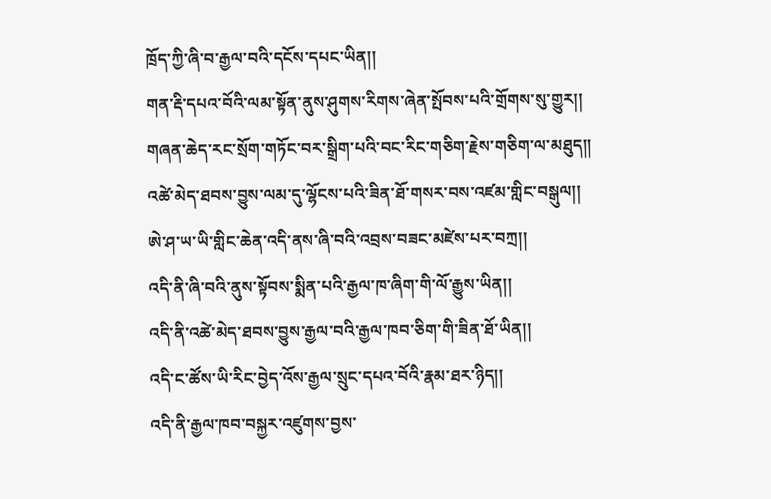ཁྲོད་ཀྱི་ཞི་བ་རྒྱལ་བའི་དངོས་དཔང་ཡིན།།
གན་རྡི་དཔའ་བོའི་ལམ་སྟོན་ནུས་ཤུགས་རིགས་ཞེན་སྤོབས་པའི་གྲོགས་སུ་གྱུར།།
གཞན་ཆེད་རང་སྲོག་གཏོང་བར་སྒྲིག་པའི་བང་རིང་གཅིག་རྗེས་གཅིག་ལ་མཐུད།།
འཚེ་མེད་ཐབས་བྱུས་ལམ་དུ་ལྷོངས་པའི་ཟིན་ཐོ་གསར་བས་འཛམ་གླིང་བསྒུལ།།
ཨེ་ཤ་ཡ་ཡི་གླིང་ཆེན་འདི་ནས་ཞི་བའི་འབྲས་བཟང་མཛེས་པར་བཀྲ།།
འདི་ནི་ཞི་བའི་ནུས་སྟོབས་སྨིན་པའི་རྒྱལ་ཁ་ཞིག་གི་ལོ་རྒྱུས་ཡིན།།
འདི་ནི་འཚེ་མེད་ཐབས་བྱུས་རྒྱལ་བའི་རྒྱལ་ཁབ་ཅིག་གི་ཟིན་ཐོ་ཡིན།།
འདི་ང་ཚོས་ཡི་རིང་བྱེད་འོས་རྒྱལ་སྲུང་དཔའ་བོའི་རྣམ་ཐར་ཉིད།།
འདི་ནི་རྒྱལ་ཁབ་བསྐྱར་འཛུགས་བྱས་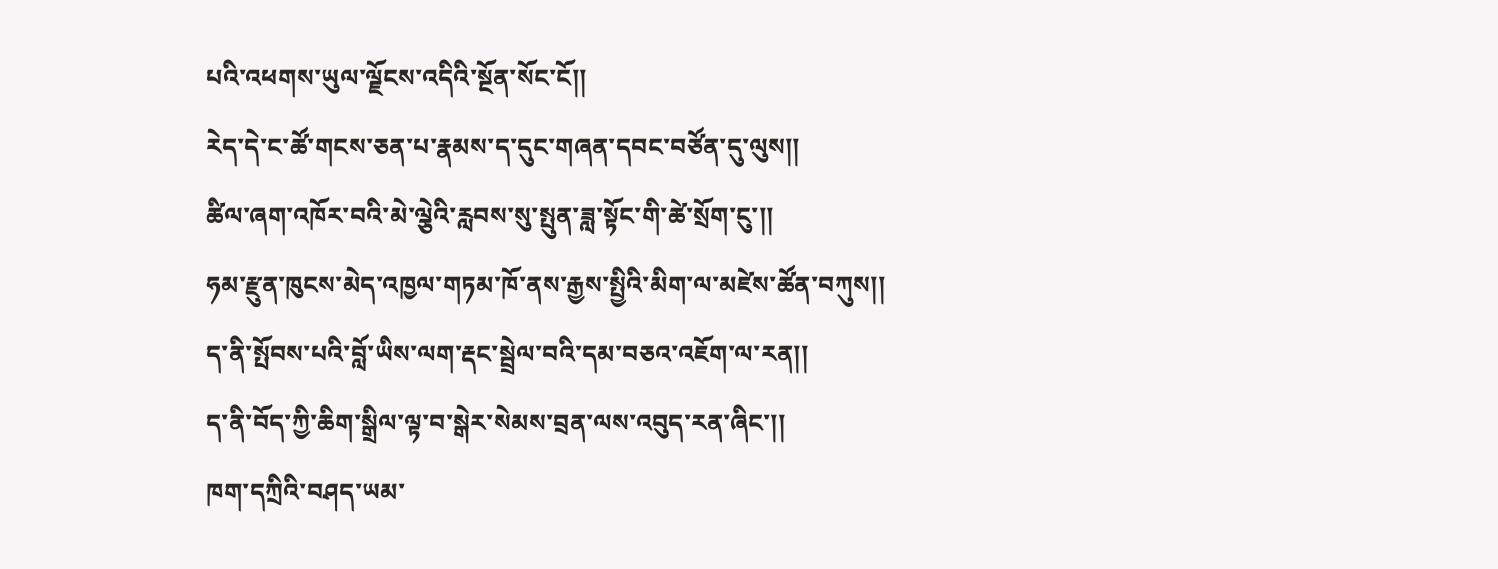པའི་འཕགས་ཡུལ་ལྗོངས་འདིའི་སྔོན་སོང་ངོ།།
རེད་དེ་ང་ཚོ་གངས་ཅན་པ་རྣམས་ད་དུང་གཞན་དབང་བཙོན་དུ་ལུས།།
ཚིལ་ཞག་འཁོར་བའི་མེ་ལྕེའི་རླབས་སུ་སྤུན་ཟླ་སྟོང་གི་ཚེ་སྲོག་ངུ་།།
ཧམ་རྫུན་ཁུངས་མེད་འཁྱལ་གཏམ་ཁོ་ནས་རྒྱས་སྤྱིའི་མིག་ལ་མཛེས་ཚོན་བཀུས།།
ད་ནི་སྤོབས་པའི་བློ་ཡིས་ལག་རྡང་སྦྲེལ་བའི་དམ་བཅའ་འཇོག་ལ་རན།།
ད་ནི་བོད་ཀྱི་ཆིག་སྒྲིལ་ལྟ་བ་སྒེར་སེམས་བྲན་ལས་འབུད་རན་ཞིང་།།
ཁག་དཀྲིའི་བཤད་ཡམ་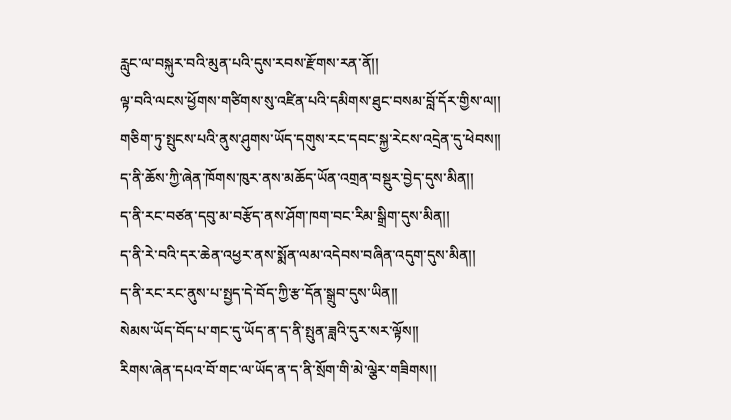རླུང་ལ་བསྐུར་བའི་མུན་པའི་དུས་རབས་རྫོགས་རན་ནོ།།
ལྟ་བའི་ལངས་ཕྱོགས་གཙིགས་སུ་འཛིན་པའི་དམིགས་ཐུང་བསམ་བློ་དོར་གྱིས་ལ།།
གཅིག་ཏུ་སྤུངས་པའི་ནུས་ཤུགས་ཡོད་དགུས་རང་དབང་སྐྱ་རེངས་འདྲེན་དུ་ཕེབས།།
ད་ནི་ཆོས་ཀྱི་ཞེན་ཁོགས་ཁུར་ནས་མཆོད་ཡོན་འགྲན་བསྡུར་བྱེད་དུས་མིན།།
ད་ནི་རང་བཙན་དབུ་མ་བརྩོད་ནས་ཤོག་ཁག་བང་རིམ་སྒྲིག་དུས་མིན།།
ད་ནི་རེ་བའི་དར་ཆེན་འཕྱར་ནས་སྨོན་ལམ་འདེབས་བཞིན་འདུག་དུས་མིན།།
ད་ནི་རང་རང་ནུས་པ་སྤྱད་དེ་བོད་ཀྱི་རྩ་དོན་སྒྲུབ་དུས་ཡིན།།
སེམས་ཡོད་བོད་པ་གང་དུ་ཡོད་ན་ད་ནི་སྤུན་ཟླའི་དུར་སར་ལྟོས།།
རིགས་ཞེན་དཔའ་བོ་གང་ལ་ཡོད་ན་ད་ནི་སྲོག་གི་མེ་ལྕེར་གཟིགས།།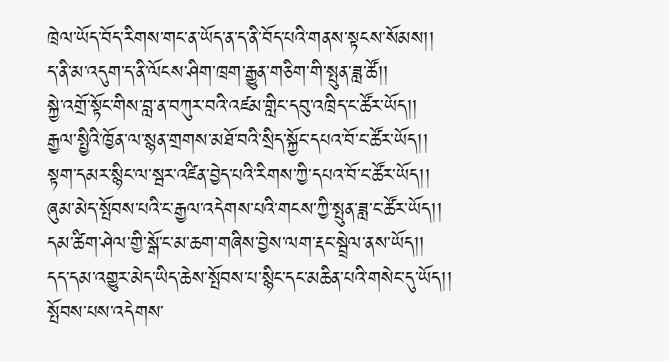ཁྲེལ་ཡོད་བོད་རིགས་གང་ན་ཡོད་ན་ད་ནི་བོད་པའི་གནས་སྟངས་སོམས།།
ད་ནི་མ་འདུག་ད་ནི་ལོངས་ཤིག་ཁྲག་རྒྱུན་གཅིག་གི་སྤུན་ཟླ་ཚོ།།
སྐྱེ་འགྲོ་སྟོང་གིས་བླ་ན་བཀུར་བའི་འཛམ་གླིང་དབུ་འཁྲིད་ང་ཚོར་ཡོད།།
རྒྱལ་སྤྱིའི་ཁྱོན་ལ་སྙན་གྲགས་མཐོ་བའི་སྲིད་སྐྱོང་དཔའ་བོ་ང་ཚོར་ཡོད།།
སྟག་དམར་སྙིང་ལ་སྦར་འཛིན་བྱེད་པའི་རིགས་ཀྱི་དཔའ་བོ་ང་ཚོར་ཡོད།།
ཞུམ་མེད་སྤོབས་པའི་ང་རྒྱལ་འདེགས་པའི་གངས་ཀྱི་སྤུན་ཟླ་ང་ཚོར་ཡོད།།
དམ་ཚིག་ཤེལ་གྱི་སྒོ་ང་མ་ཆག་གཞིས་བྱེས་ལག་རྡང་སྦྲེལ་ནས་ཡོད།།
དད་དམ་འགྱུར་མེད་ཡིད་ཆེས་སྤོབས་པ་སྙིང་དང་མཆིན་པའི་གསེང་དུ་ཡོད།།
སྤོབས་པས་འདེགས་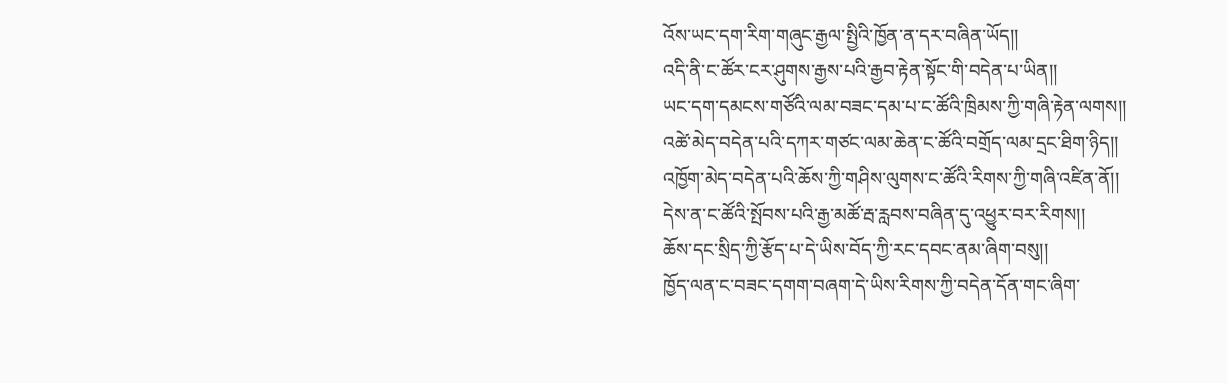འོས་ཡང་དག་རིག་གཞུང་རྒྱལ་སྤྱིའི་ཁྱོན་ན་དར་བཞིན་ཡོད།།
འདི་ནི་ང་ཚོར་ངར་ཤུགས་རྒྱས་པའི་རྒྱབ་རྟེན་སྟོང་གི་བདེན་པ་ཡིན།།
ཡང་དག་དམངས་གཙོའི་ལམ་བཟང་དམ་པ་ང་ཚོའི་ཁྲིམས་ཀྱི་གཞི་རྟེན་ལགས།།
འཚེ་མེད་བདེན་པའི་དཀར་གཙང་ལམ་ཆེན་ང་ཚོའི་བགྲོད་ལམ་དྲང་ཐིག་ཉིད།།
འཁྱོག་མེད་བདེན་པའི་ཆོས་ཀྱི་གཤིས་ལུགས་ང་ཚོའི་རིགས་ཀྱི་གཞི་འཛིན་ནོ།།
དེས་ན་ང་ཚོའི་སྤོབས་པའི་རྒྱ་མཚོ་རྦ་རླབས་བཞིན་དུ་འཕྱུར་བར་རིགས།།
ཆོས་དང་སྲིད་ཀྱི་རྩོད་པ་དེ་ཡིས་བོད་ཀྱི་རང་དབང་ནམ་ཞིག་བསུ།།
ཁྱོད་ལན་ང་བཟང་དགག་བཞག་དེ་ཡིས་རིགས་ཀྱི་བདེན་དོན་གང་ཞིག་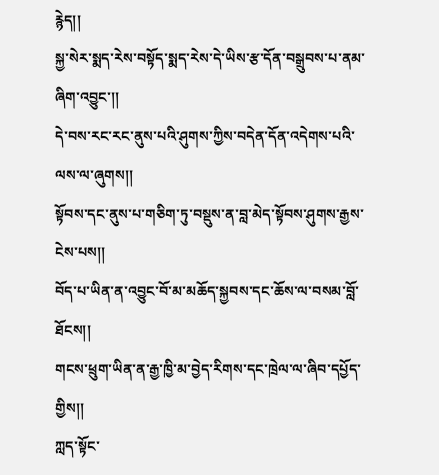རྙེད།།
སྐྱ་སེར་སྨད་རེས་བསྟོད་སྨད་རེས་དེ་ཡིས་རྩ་དོན་བསྒྲུབས་པ་ནམ་ཞིག་འབྱུང་།།
དེ་བས་རང་རང་ནུས་པའི་ཤུགས་ཀྱིས་བདེན་དོན་འདེགས་པའི་ལས་ལ་ཞུགས།།
སྟོབས་དང་ནུས་པ་གཅིག་ཏུ་བསྡུས་ན་བླ་མེད་སྟོབས་ཤུགས་རྒྱས་ངེས་པས།།
བོད་པ་ཡིན་ན་འབྱུང་བོ་མ་མཆོད་སྐྱབས་དང་ཆོས་ལ་བསམ་བློ་ཐོངས།།
གངས་ཕྲུག་ཡིན་ན་རྒྱ་ཁྱི་མ་བྱེད་རིགས་དང་ཁྲེལ་ལ་ཞིབ་དཔྱོད་གྱིས།།
ཀླད་སྟོང་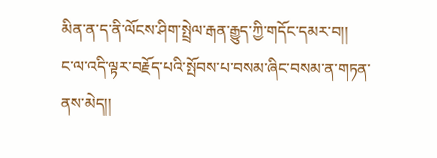མིན་ན་ད་ནི་ལོངས་ཤིག་སྤྲེལ་རྒན་རྒྱུད་ཀྱི་གདོང་དམར་བ།།
ང་ལ་འདི་ལྟར་བརྗོད་པའི་སྤོབས་པ་བསམ་ཞིང་བསམ་ན་གཏན་ནས་མེད།།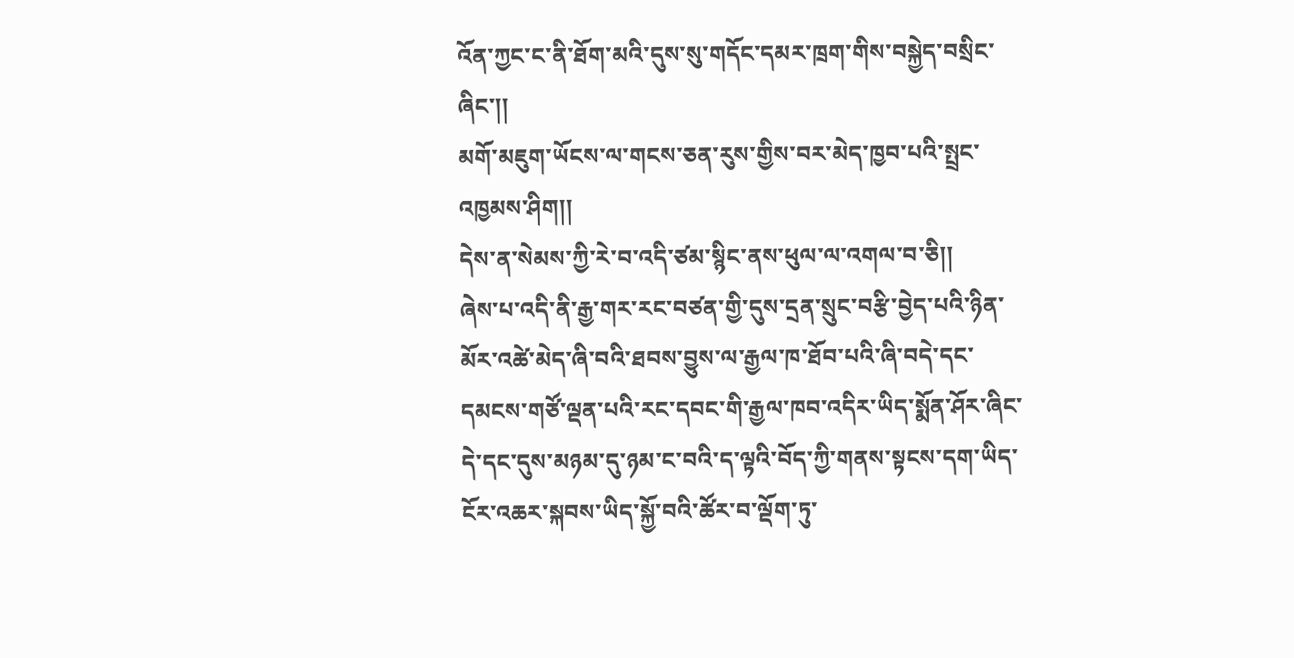འོན་ཀྱང་ང་ནི་ཐོག་མའི་དུས་སུ་གདོང་དམར་ཁྲག་གིས་བསྐྱེད་བསྲིང་ཞིང་།།
མགོ་མཇུག་ཡོངས་ལ་གངས་ཅན་རུས་གྱིས་བར་མེད་ཁྱབ་པའི་སྤྲང་འཁྱམས་ཤིག།།
དེས་ན་སེམས་ཀྱི་རེ་བ་འདི་ཙམ་སྙིང་ནས་ཕུལ་ལ་འགལ་བ་ཅི།།
ཞེས་པ་འདི་ནི་རྒྱ་གར་རང་བཙན་གྱི་དུས་དྲན་སྲུང་བརྩི་བྱེད་པའི་ཉིན་མོར་འཚེ་མེད་ཞི་བའི་ཐབས་བྱུས་ལ་རྒྱལ་ཁ་ཐོབ་པའི་ཞི་བདེ་དང་དམངས་གཙོ་ལྡན་པའི་རང་དབང་གི་རྒྱལ་ཁབ་འདིར་ཡིད་སྨོན་ཤོར་ཞིང་དེ་དང་དུས་མཉམ་དུ་ཉམ་ང་བའི་ད་ལྟའི་བོད་ཀྱི་གནས་སྟངས་དག་ཡིད་ངོར་འཆར་སྐབས་ཡིད་སྐྱོ་བའི་ཚོར་བ་ལྡོག་ཏུ་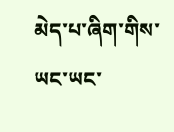མེད་པ་ཞིག་གིས་ཡང་ཡང་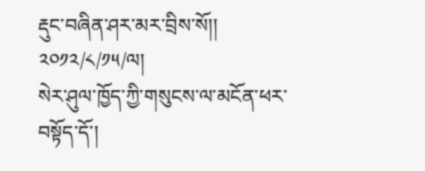རྡུང་བཞིན་ཤར་མར་བྲིས་སོ།། ༢༠༡༢/༨/༡༥/ལ།
སེར་ཤུལ་ཁྱོད་ཀྱི་གསུངས་ལ་མངོན་ཕར་བསྟོད་དོ་།